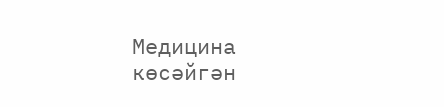Медицина көсәйгән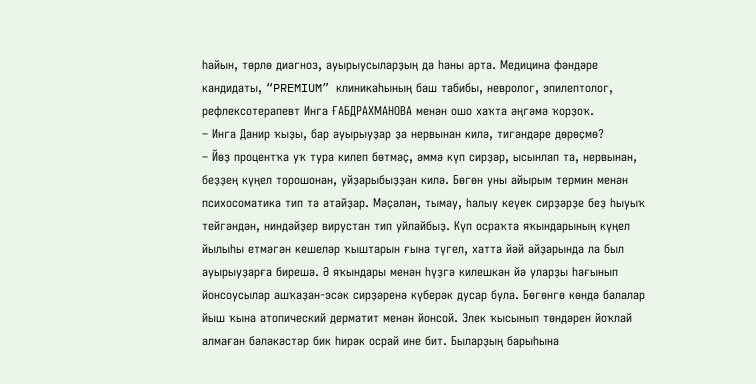һайын, төрлө диагноз, ауырыусыларҙың да һаны арта. Медицина фәндәре кандидаты, “PREMIUM” клиникаһының баш табибы, невролог, эпилептолог, рефлексотерапевт Инга ҒАБДРАХМАНОВА менән ошо хаҡта әңгәмә ҡорҙоҡ.
– Инга Данир ҡыҙы, бар ауырыуҙар ҙа нервынан килә, тигәндәре дөрөҫмө?
– Йөҙ процентҡа уҡ тура килеп бөтмәҫ, әммә күп сирҙәр, ысынлап та, нервынан, беҙҙең күңел торошонан, уйҙарыбыҙҙан килә. Бөгөн уны айырым термин менән психосоматика тип тә атайҙар. Мәҫәлән, тымау, һалыу кеүек сирҙәрҙе беҙ һыуыҡ тейгәндән, ниндәйҙер вирустан тип уйлайбыҙ. Күп осраҡта яҡындарының күңел йылыһы етмәгән кешеләр ҡыштарын ғына түгел, хатта йәй айҙарында ла был ауырыуҙарға бирешә. Ә яҡындары менән һүҙгә килешкән йә уларҙы һағынып йонсоусылар ашҡаҙан-эсәк сирҙәренә күберәк дусар була. Бөгөнгө көндә балалар йыш ҡына атопический дерматит менән йонсой. Элек ҡысынып төндәрен йоҡлай алмаған бәләкәстәр бик һирәк осрай ине бит. Быларҙың барыһына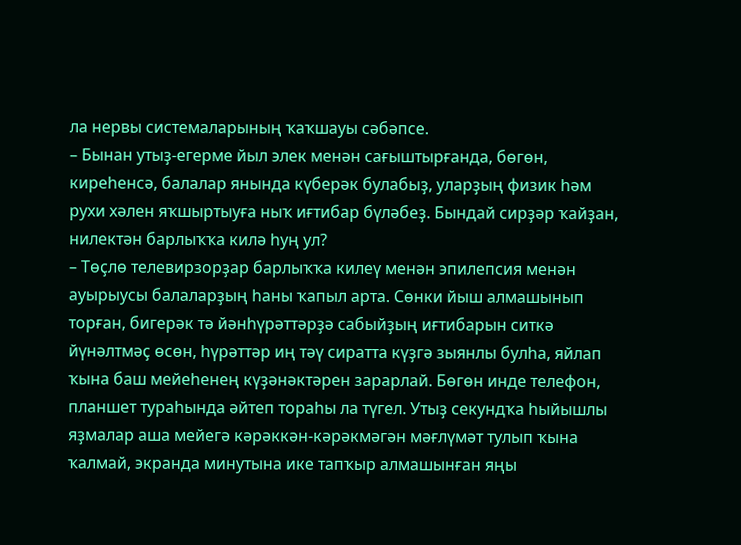ла нервы системаларының ҡаҡшауы сәбәпсе.
– Бынан утыҙ-егерме йыл элек менән сағыштырғанда, бөгөн, киреһенсә, балалар янында күберәк булабыҙ, уларҙың физик һәм рухи хәлен яҡшыртыуға ныҡ иғтибар бүләбеҙ. Бындай сирҙәр ҡайҙан, нилектән барлыҡҡа килә һуң ул?
– Төҫлө телевирзорҙар барлыҡҡа килеү менән эпилепсия менән ауырыусы балаларҙың һаны ҡапыл арта. Сөнки йыш алмашынып торған, бигерәк тә йәнһүрәттәрҙә сабыйҙың иғтибарын ситкә йүнәлтмәҫ өсөн, һүрәттәр иң тәү сиратта күҙгә зыянлы булһа, яйлап ҡына баш мейеһенең күҙәнәктәрен зарарлай. Бөгөн инде телефон, планшет тураһында әйтеп тораһы ла түгел. Утыҙ секундҡа һыйышлы яҙмалар аша мейегә кәрәккән-кәрәкмәгән мәғлүмәт тулып ҡына ҡалмай, экранда минутына ике тапҡыр алмашынған яңы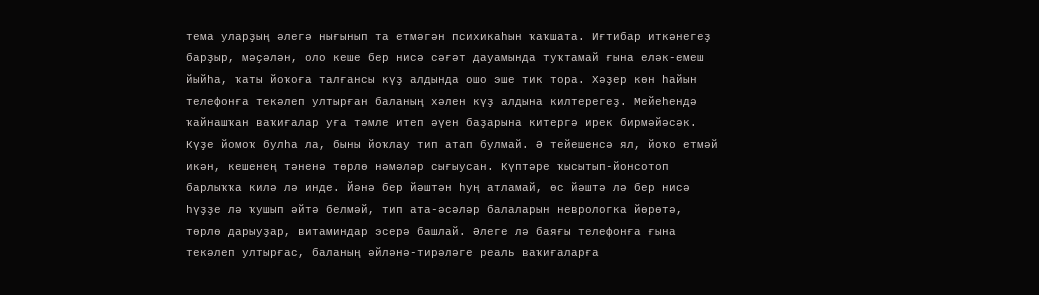тема уларҙың әлегә нығынып та етмәгән психикаһын ҡаҡшата. Иғтибар иткәнегеҙ барҙыр, мәҫәлән, оло кеше бер нисә сәғәт дауамында туҡтамай ғына еләк-емеш йыйһа, ҡаты йоҡоға талғансы күҙ алдында ошо эше тик тора. Хәҙер көн һайын телефонға текәлеп ултырған баланың хәлен күҙ алдына килтерегеҙ. Мейеһендә ҡайнашҡан ваҡиғалар уға тәмле итеп әүен баҙарына китергә ирек бирмәйәсәк. Күҙе йомоҡ булһа ла, быны йоҡлау тип атап булмай. Ә тейешенсә ял, йоҡо етмәй икән, кешенең тәненә төрлө нәмәләр сығыусан. Күптәре ҡысытып-йонсотоп барлыҡҡа килә лә инде. Йәнә бер йәштән һуң атламай, өс йәштә лә бер нисә һүҙҙе лә ҡушып әйтә белмәй, тип ата-әсәләр балаларын неврологка йөрөтә, төрлө дарыуҙар, витаминдар эсерә башлай. Әлеге лә баяғы телефонға ғына текәлеп ултырғас, баланың әйләнә-тирәләге реаль ваҡиғаларға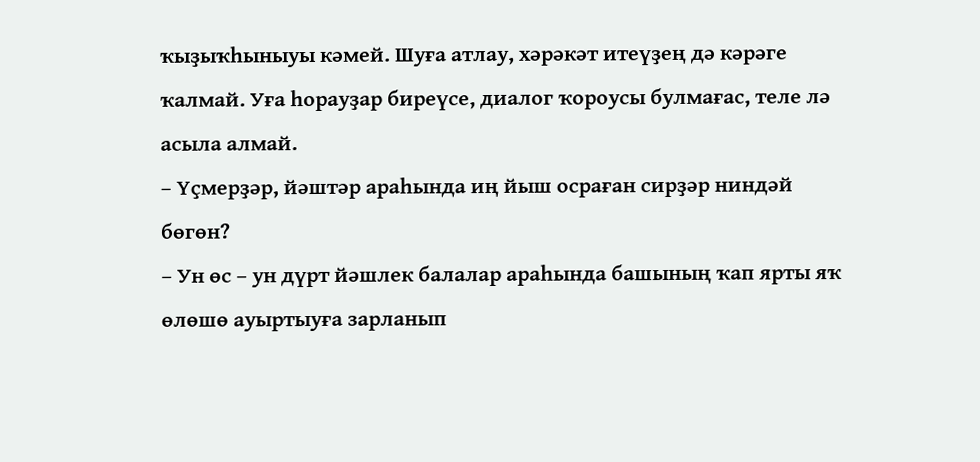ҡыҙыҡһыныуы кәмей. Шуға атлау, хәрәкәт итеүҙең дә кәрәге ҡалмай. Уға һорауҙар биреүсе, диалог ҡороусы булмағас, теле лә асыла алмай.
– Үҫмерҙәр, йәштәр араһында иң йыш осраған сирҙәр ниндәй бөгөн?
– Ун өс – ун дүрт йәшлек балалар араһында башының ҡап ярты яҡ өлөшө ауыртыуға зарланып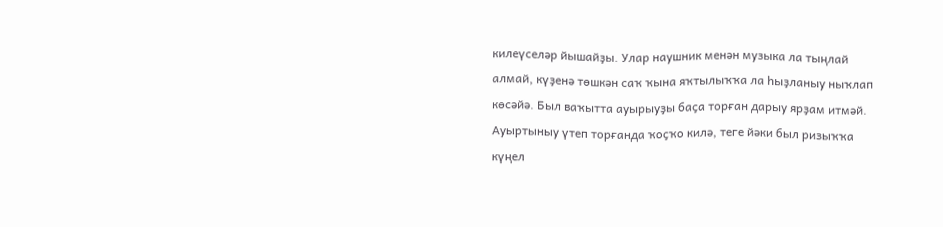килеүселәр йышайҙы. Улар наушник менән музыка ла тыңлай алмай, күҙенә төшкән саҡ ҡына яҡтылыҡҡа ла һыҙланыу ныҡлап көсәйә. Был ваҡытта ауырыуҙы баҫа торған дарыу ярҙам итмәй. Ауыртыныу үтеп торғанда ҡоҫҡо килә, теге йәки был ризыҡҡа күңел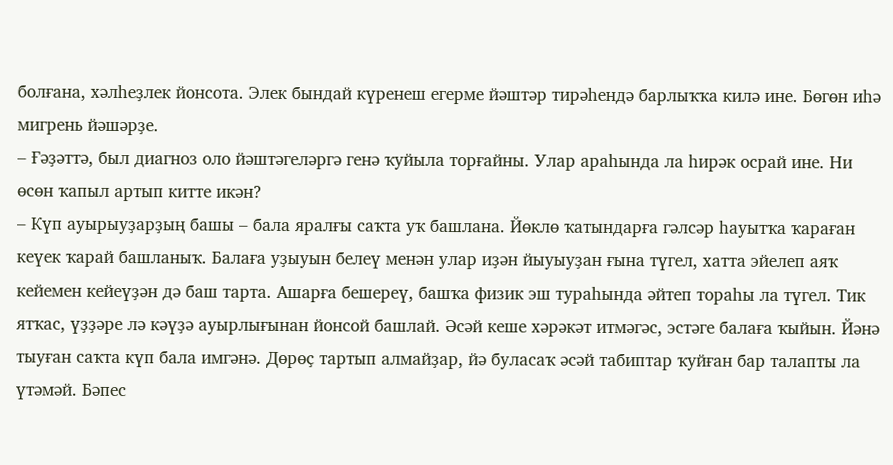болғана, хәлһеҙлек йонсота. Элек бындай күренеш егерме йәштәр тирәһендә барлыҡҡа килә ине. Бөгөн иһә мигрень йәшәрҙе.
– Ғәҙәттә, был диагноз оло йәштәгеләргә генә ҡуйыла торғайны. Улар араһында ла һирәк осрай ине. Ни өсөн ҡапыл артып китте икән?
– Күп ауырыуҙарҙың башы – бала яралғы саҡта уҡ башлана. Йөклө ҡатындарға гәлсәр һауытҡа ҡараған кеүек ҡарай башланыҡ. Балаға уҙыуын белеү менән улар иҙән йыуыуҙан ғына түгел, хатта эйелеп аяҡ кейемен кейеүҙән дә баш тарта. Ашарға бешереү, башҡа физик эш тураһында әйтеп тораһы ла түгел. Тик ятҡас, үҙҙәре лә кәүҙә ауырлығынан йонсой башлай. Әсәй кеше хәрәкәт итмәгәс, эстәге балаға ҡыйын. Йәнә тыуған саҡта күп бала имгәнә. Дөрөҫ тартып алмайҙар, йә буласаҡ әсәй табиптар ҡуйған бар талапты ла үтәмәй. Бәпес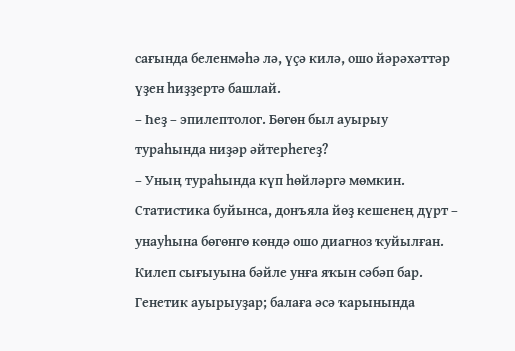сағында беленмәһә лә, үҫә килә, ошо йәрәхәттәр үҙен һиҙҙертә башлай.
– Һеҙ – эпилептолог. Бөгөн был ауырыу тураһында ниҙәр әйтерһегеҙ?
– Уның тураһында күп һөйләргә мөмкин. Статистика буйынса, донъяла йөҙ кешенең дүрт – унауһына бөгөнгө көндә ошо диагноз ҡуйылған. Килеп сығыуына бәйле унға яҡын сәбәп бар. Генетик ауырыуҙар; балаға әсә ҡарынында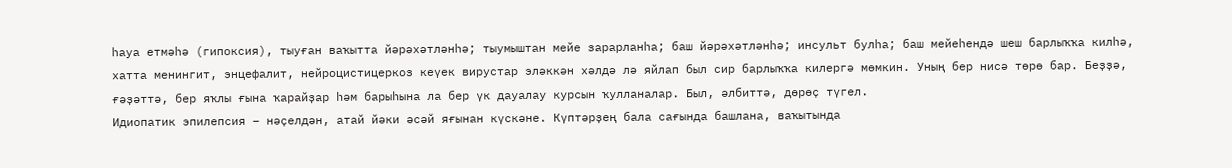һауа етмәһә (гипоксия), тыуған ваҡытта йәрәхәтләнһә; тыумыштан мейе зарарланһа; баш йәрәхәтләнһә; инсульт булһа; баш мейеһендә шеш барлыҡҡа килһә, хатта менингит, энцефалит, нейроцистицеркоз кеүек вирустар эләккән хәлдә лә яйлап был сир барлыҡҡа килергә мөмкин. Уның бер нисә төрө бар. Беҙҙә, ғәҙәттә, бер яҡлы ғына ҡарайҙар һәм барыһына ла бер үк дауалау курсын ҡулланалар. Был, әлбиттә, дөрөҫ түгел.
Идиопатик эпилепсия – нәҫелдән, атай йәки әсәй яғынан күскәне. Күптәрҙең бала сағында башлана, ваҡытында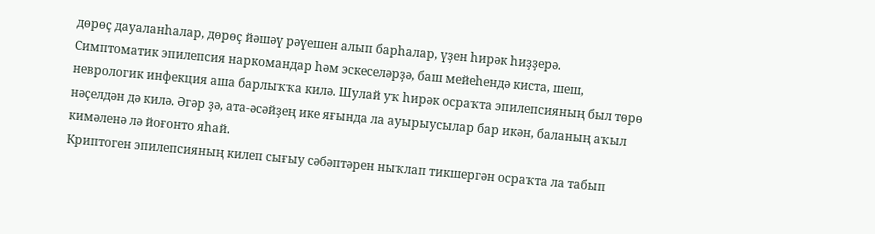дөрөҫ дауаланһалар, дөрөҫ йәшәү рәүешен алып барһалар, үҙен һирәк һиҙҙерә.
Симптоматик эпилепсия наркомандар һәм эскеселәрҙә, баш мейеһендә киста, шеш, неврологик инфекция аша барлыҡҡа килә. Шулай уҡ һирәк осраҡта эпилепсияның был төрө нәҫелдән дә килә. Әгәр ҙә, ата-әсәйҙең ике яғында ла ауырыусылар бар икән, баланың аҡыл кимәленә лә йоғонто яһай.
Криптоген эпилепсияның килеп сығыу сәбәптәрен ныҡлап тикшергән осраҡта ла табып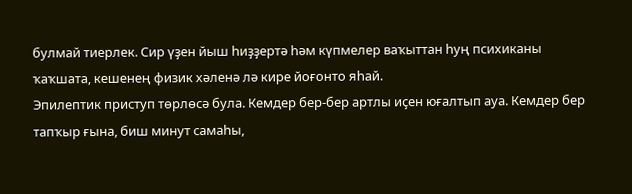булмай тиерлек. Сир үҙен йыш һиҙҙертә һәм күпмелер ваҡыттан һуң психиканы ҡаҡшата, кешенең физик хәленә лә кире йоғонто яһай.
Эпилептик приступ төрлөсә була. Кемдер бер-бер артлы иҫен юғалтып ауа. Кемдер бер тапҡыр ғына, биш минут самаһы,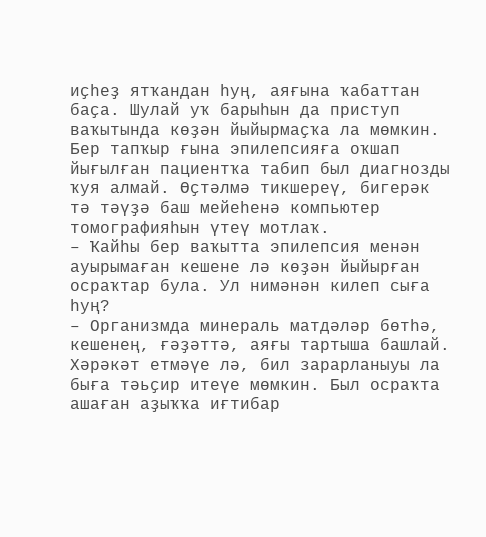иҫһеҙ ятҡандан һуң, аяғына ҡабаттан баҫа. Шулай уҡ барыһын да приступ ваҡытында көҙән йыйырмаҫҡа ла мөмкин. Бер тапҡыр ғына эпилепсияға оҡшап йығылған пациентҡа табип был диагнозды ҡуя алмай. Өҫтәлмә тикшереү, бигерәк тә тәүҙә баш мейеһенә компьютер томографияһын үтеү мотлаҡ.
– Ҡайһы бер ваҡытта эпилепсия менән ауырымаған кешене лә көҙән йыйырған осраҡтар була. Ул нимәнән килеп сыға һуң?
– Организмда минераль матдәләр бөтһә, кешенең, ғәҙәттә, аяғы тартыша башлай. Хәрәкәт етмәүе лә, бил зарарланыуы ла быға тәьҫир итеүе мөмкин. Был осраҡта ашаған аҙыҡҡа иғтибар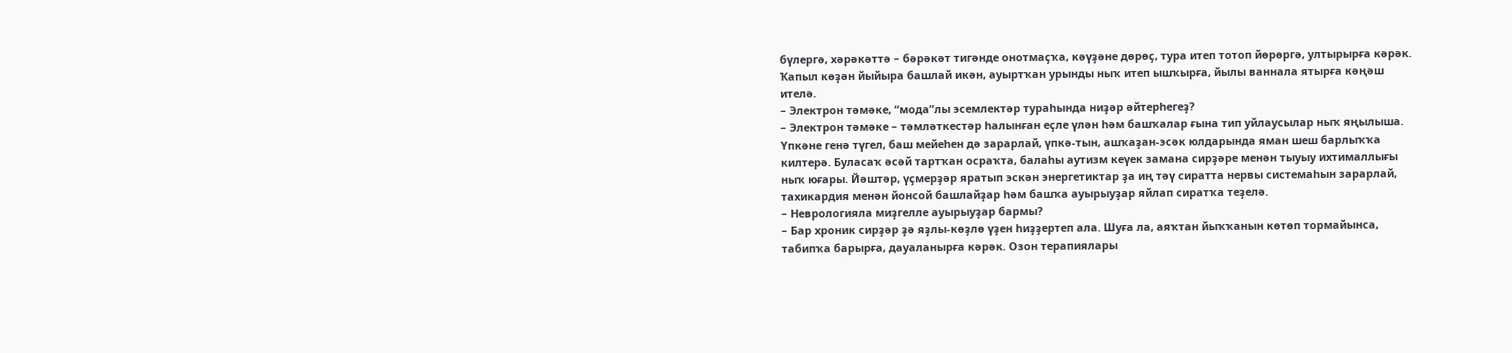бүлергә, хәрәкәттә – бәрәкәт тигәнде онотмаҫҡа, кәүҙәне дөрөҫ, тура итеп тотоп йөрөргә, ултырырға кәрәк. Ҡапыл көҙән йыйыра башлай икән, ауыртҡан урынды ныҡ итеп ышҡырға, йылы ваннала ятырға кәңәш ителә.
– Электрон тәмәке, “мода”лы эсемлектәр тураһында ниҙәр әйтерһегеҙ?
– Электрон тәмәке – тәмләткестәр һалынған еҫле үлән һәм башҡалар ғына тип уйлаусылар ныҡ яңылыша. Үпкәне генә түгел, баш мейеһен дә зарарлай, үпкә-тын, ашҡаҙан-эсәк юлдарында яман шеш барлыҡҡа килтерә. Буласаҡ әсәй тартҡан осраҡта, балаһы аутизм кеүек замана сирҙәре менән тыуыу ихтималлығы ныҡ юғары. Йәштәр, үҫмерҙәр яратып эскән энергетиктар ҙа иң тәү сиратта нервы системаһын зарарлай, тахикардия менән йонсой башлайҙар һәм башҡа ауырыуҙар яйлап сиратҡа теҙелә.
– Неврологияла миҙгелле ауырыуҙар бармы?
– Бар хроник сирҙәр ҙә яҙлы-көҙлө үҙен һиҙҙертеп ала. Шуға ла, аяҡтан йыҡҡанын көтөп тормайынса, табипҡа барырға, дауаланырға кәрәк. Озон терапиялары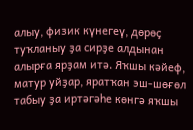алыу, физик күнегеү, дөрөҫ туҡланыу ҙа сирҙе алдынан алырға ярҙам итә. Яҡшы кәйеф, матур уйҙар, яратҡан эш-шөғөл табыу ҙа иртәгәһе көнгә яҡшы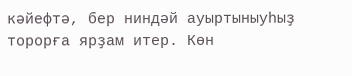кәйефтә, бер ниндәй ауыртыныуһыҙ торорға ярҙам итер. Көн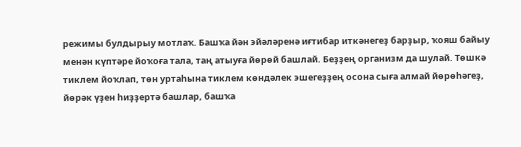режимы булдырыу мотлаҡ. Башҡа йән эйәләренә иғтибар иткәнегеҙ барҙыр, ҡояш байыу менән күптәре йоҡоға тала, таң атыуға йөрөй башлай. Беҙҙең организм да шулай. Төшкә тиклем йоҡлап, төн уртаһына тиклем көндәлек эшегеҙҙең осона сыға алмай йөрөһәгеҙ, йөрәк үҙен һиҙҙертә башлар, башҡа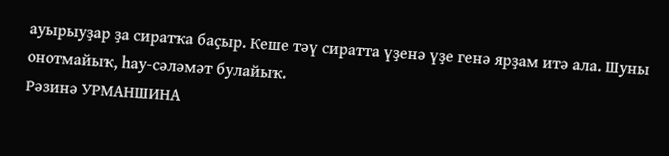ауырыуҙар ҙа сиратҡа баҫыр. Кеше тәү сиратта үҙенә үҙе генә ярҙам итә ала. Шуны онотмайыҡ, һау-сәләмәт булайыҡ.
Рәзинә УРМАНШИНА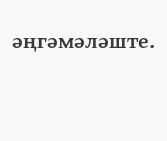әңгәмәләште.